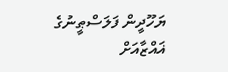ޔަހޫދީން ފަލަސްޠީނުގެ ޣައްޒާއަށް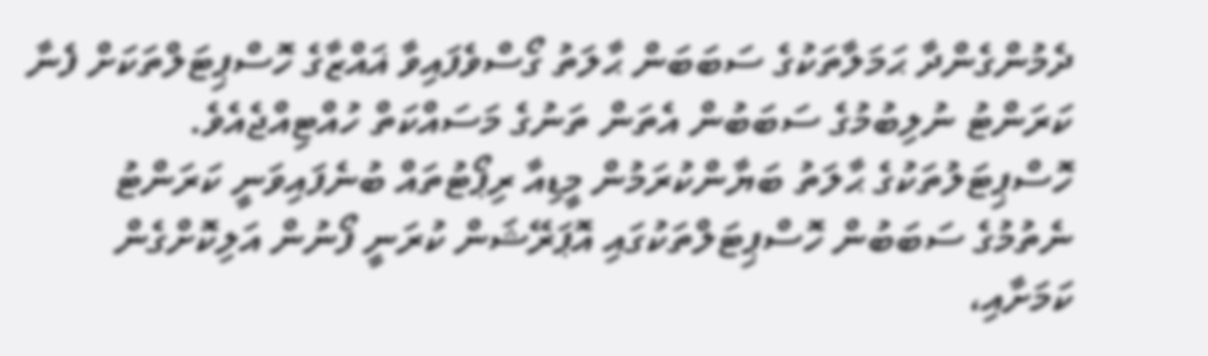ދެމުންގެންދާ ޙަމަލާތަކުގެ ސަބަބަން ޙާލަތު ގޯސްވެފައިވާ ޣައްޒާގެ ހޮސްޕިޓަލްތަކަށް ފެނާ ކަރަންޓު ނުލިބުމުގެ ސަބަބުން އެތަން ތަނުގެ މަސައްކަތް ހުއްޓިއްޖެއެވެ.
ހޮސްޕިޓަލުތަކުގެ ޙާލަތު ބަޔާންކުރަމުން މީޑިއާ ރިޕޯޓުތައް ބުނެފައިވަނީ ކަރަންޓު ނެތުމުގެ ސަބަބުން ހޮސްޕިޓަލްތަކުގައި އޮޕަރޭޝަން ކުރަނީ ފޯނުން އަލިކޮށްގެން ކަމަށާއި،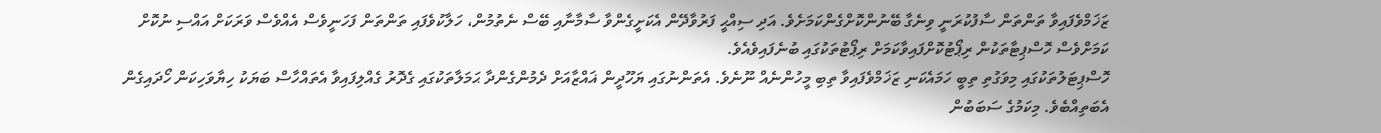ޒަޚަމްވެފައިވާ ތަންތަން ސާފުކުރަނީ ވިނެގާ ބޭނުންކޮށްގެންކަމަށެވެ. އަދި ސިއްޙީ ފަރުވާދޭން އެކަށީގެންވާ ސާމާނާއި ބޭސް ނެތުމުން، ހަލާކުވެފައި ތަންތަން ފަހަނީވެސް އެއްވެސް ވަރަކަށް އައްސި ނުކޮށް ކަމަށްވެސް ހޮސްޕިޓާތަކުން ރިޕޯޓުކޮށްފައިވާކަމަށް ރިޕޯޓުތަކުގައި ބުނެފައިވެއެވެ.
ހޮސްޕިޓަލުތަކުގައި މިވަގުތި ތިބީ ހަމައެކަނި ޒަޚަމްވެފައިވާ ތިބި މީހުންނެއް ނޫނެވެ. އެތަންނުގައި ޔަހޫދީން ޣައްޒާއަށް ދެމުންގެންދާ ޙަމަލާތަކުގައި ގެދޮރު ގެއްލިފައިވާ އެތައްހާސް ބަޔަކު ހިޔާވަހިކަން ހޯދައިގެން އެބަތިއްބެވެ. މިކަމުގެ ސަބަބުން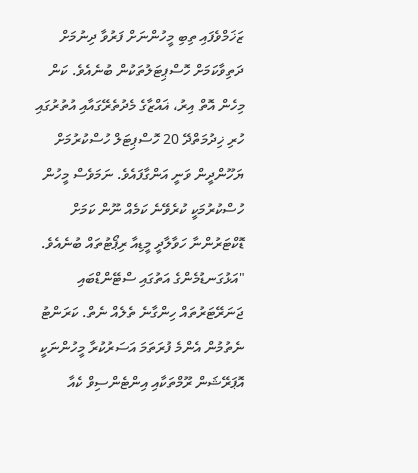ޒަޚަމްވެފައި ތިބި މީހުންނަށް ފަރުވާ ދިނުމަށް ދަތިވާކަމަށް ހޮސްޕިޓަލުތަކުން ބުނެއެވެ. ކަން މިހެން އޮތް އިރު، ޣައްޒާގެ މެދުތެރޭގައާއި އުތުރުގައި ހުރި ޚިދުމަތްދޭ 20 ހޮސްޕިޓަލް ހުސްކުރުމަށް ޔަހޫންދީން ވަނީ އަންގާފައެވެ. ނަމަވެސް މީހުން ހުސްކުރުމަކީ ކުރެވޭނެ ކަމެއް ނޫން ކަމަށް ޑޮކްޓަރުންނާ ހަވާލާދީ މީޑިއާ ރިޕޯޓުތައް ބުނެއެވެ.
"އަޅުގަނޑުމެންގެ އަތުގައި ސްޓޭންޑްބައި ޖަނަރޭޓަރުތައް ހިންގާނެ ތެލެއް ނެތް. ކަރަންޓު ނެތުމުން އެންމެ ފުރަތަމަ އަސަރުކުރާ މީހުންނަކީ އޮޕަރޭޝަން ރޫމްތަކާއި އިންޓެންސިވް ކެއާ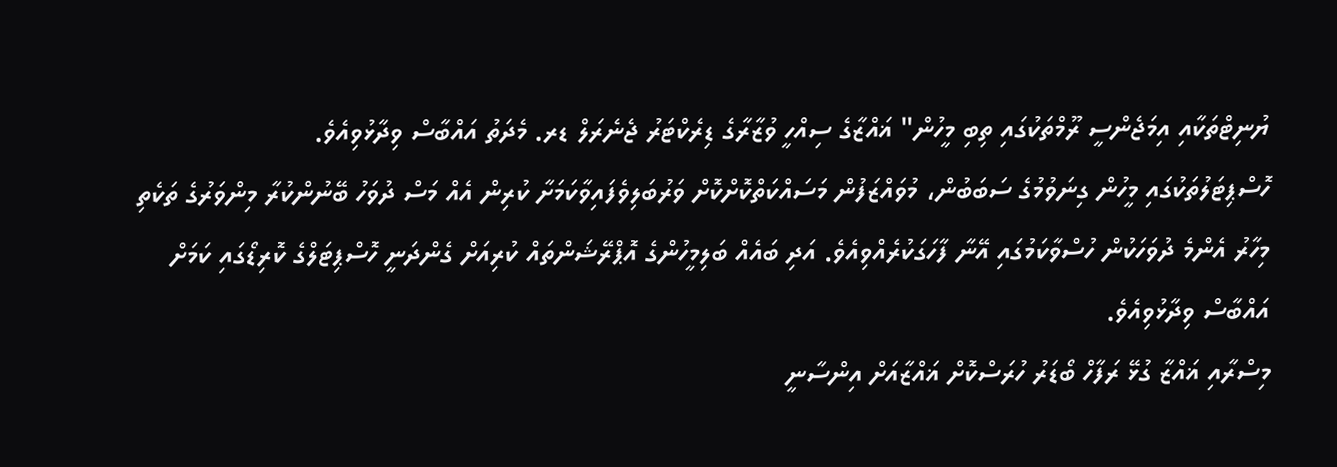ޔުނިޓްތަކާއި އިމަޖެންސީ ރޫމްތަކުގައި ތިބި މީހުން" ޣައްޒާގެ ސިއްހީ ވުޒާރާގެ ޑިރެކްޓަރު ޖެނެރަލް ޑރ. މެދަތު އައްބާސް ވިދާޅުވިއެވެ.
ހޮސްޕިޓަލުތަކުގައި މީހުން ގިނަވުމުގެ ސަބަބުން، މުވައްޒަފުން މަސައްކަތްކޮށްކޮށް ވަރުބަލިވެފައިވާކަމަށާ ކުރިން އެއް މަސް ދުވަހު ބޭނުންކުރާ މިންވަރުގެ ތަކެތި މިހާރު އެންމެ ދުވަހަކުން ހުސްވާކަމުގައި އޭނާ ފާހަގަކުރެއްވިއެވެ. އަދި ބައެއް ބަލިމީހުންގެ އޮޕްރޭޝަންތައް ކުރިއަށް ގެންދަނީ ހޮސްޕިޓަލްގެ ކޮރިޑޯގައި ކަމަށް އައްބާސް ވިދާޅުވިއެވެ.
މިސްރާއި ޣައްޒާ ގުޅޭ ރަފާހް ބޯޑަރު ހުރަސްކޮށް ޣައްޒާއަށް އިންސާނީ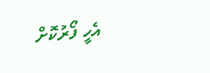އެހީ ފޯރުކޮށް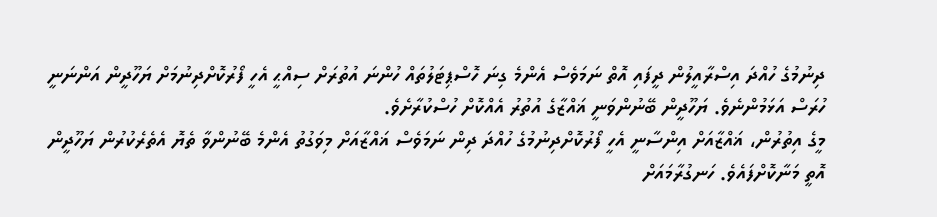ދިނުމުގެ ހުއްދަ އިސްރާއީލުން ދީފައި އޮތް ނަމަވެސް އެންމެ ގިނަ ހޮސްޕިޓަލުތައް ހުންނަ އުތުރަށް ސިއްޙީ އެހީ ފޯރުކޮށްދިނުމަށް ޔަހޫދީން އަންނަނީ ހުރަސް އަޅަމުންނެވެ. ޔަހޫދީން ބޭނުންވަނީ ޣައްޒާގެ އުތުރު އެއްކޮށް ހުސްކުރާށެވެ.
މީގެ އިތުރުން، ޣައްޒާއަށް އިންސާނީ އެހީ ފޯރުކޮށްދިނުމުގެ ހުއްދަ ދިން ނަމަވެސް ޣައްޒާއަށް މިވަގުތު އެންމެ ބޭނުންވާ ތެޔޮ އެތެރެކުރުން ޔަހޫދީން އޮތީ މަނާކޮށްފައެވެ. ހަނގުރާމައަށް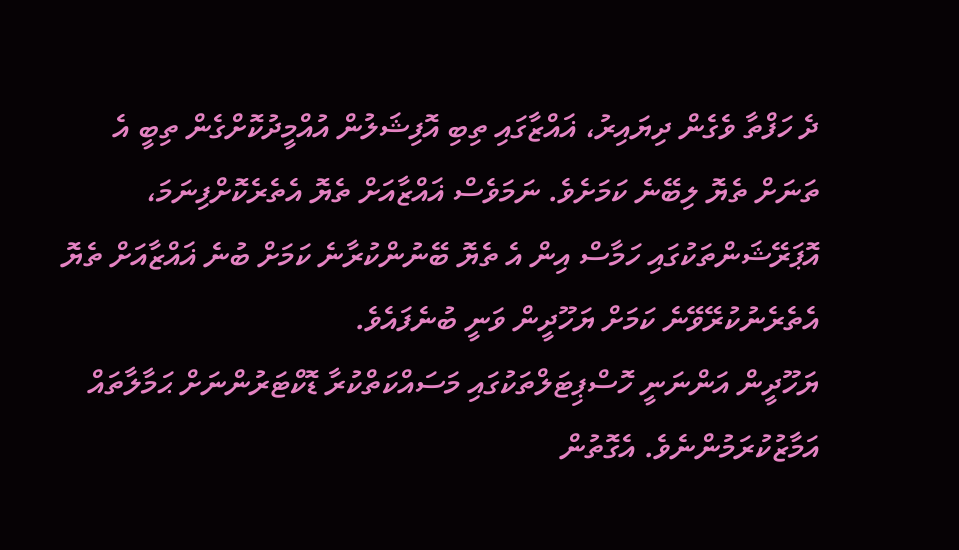ދެ ހަފްތާ ވެގެން ދިޔައިރު، ޣައްޒާގައި ތިބި އޮފިޝަލުން އުއްމީދުކޮށްގެން ތިބީ އެ ތަނަށް ތެޔޮ ލިބޭނެ ކަމަށެވެ. ނަމަވެސް ޣައްޒާއަށް ތެޔޮ އެތެރެކޮށްފިނަމަ، އޮޕަރޭޝަންތަކުގައި ހަމާސް އިން އެ ތެޔޮ ބޭނުންކުރާނެ ކަމަށް ބުނެ ޣައްޒާއަށް ތެޔޮ އެތެރެނުކުރޭވޭނެ ކަމަށް ޔަހޫދީން ވަނީ ބުނެފައެވެ.
ޔަހޫދީން އަންނަނީ ހޮސްޕިޓަލްތަކުގައި މަސައްކަތްކުރާ ޑޮކްޓަރުންނަށް ޙަމާލާތައް އަމާޒުކުރަމުންނެވެ. އެގޮތުން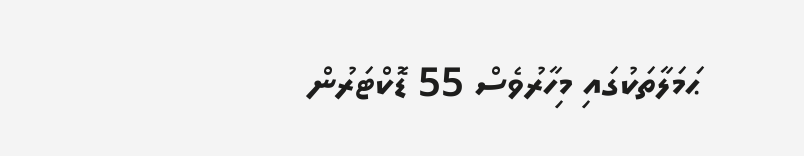ޙަމަލާތަކުގައި މިހާރުވެސް 55 ޑޮކްޓަރުން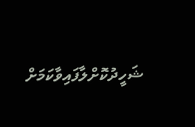ޝަހީދުކޮށްލާފައިވާކަމަށް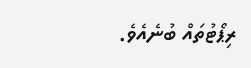ރިޕޯޓުތައް ބުނެއެވެ.